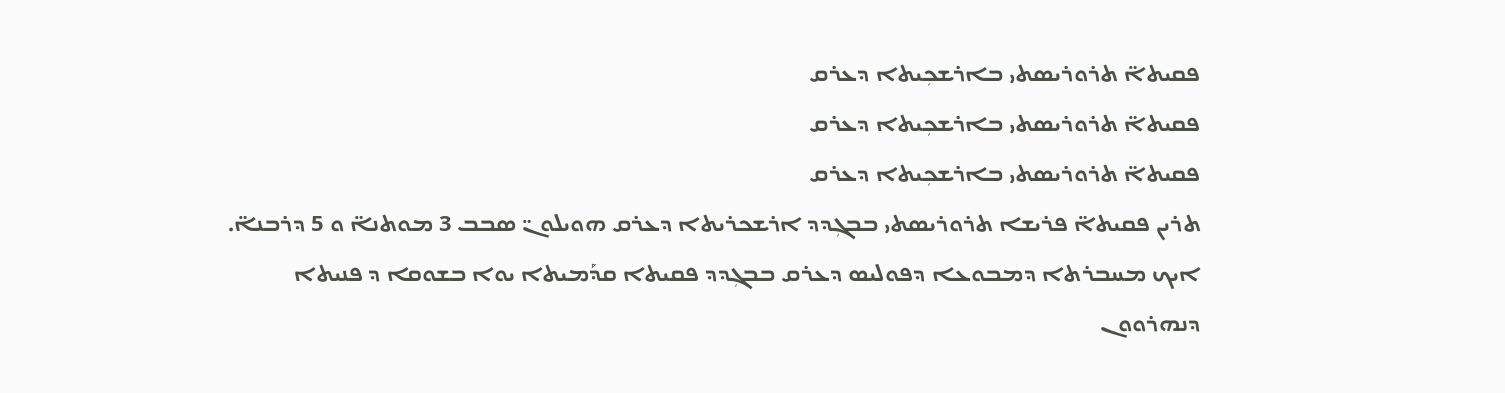ܦܩܝܬܐ̈ ܬܪܘܪܝܣܬܝ ܒܐܪܫܟܼܝܬܐ ܕܥܪܩ
ܦܩܝܬܐ̈ ܬܪܘܪܝܣܬܝ ܒܐܪܫܟܼܝܬܐ ܕܥܪܩ
ܦܩܝܬܐ̈ ܬܪܘܪܝܣܬܝ ܒܐܪܫܟܼܝܬܐ ܕܥܪܩ
ܬܪܝܢ ܦܩܝܬܐ̈ ܦܪܝܫܐ ܬܪܘܪܝܣܬܝ ܒܒܓܼܕܕ ܐܪܫܟܪܝܬܐ ܕܥܪܩ ܗܘܝܠܘܢ̈ ܣܒܒ 3 ܡܘܬܢܐ̈ ܘ 5 ܕܪܒܢܐ̈. ܐܝܟ ܡܚܒܪܬܐ ܕܡܒܘܥܐ ܕܦܘܠܝܣ ܕܥܪܩ ܒܒܓܼܕܕ ܦܩܝܬܐ ܩܕܰܡܝܬܐ ܝܘܐ ܒܫܘܩܐ ܕ ܦܢܝܬܐ ܕܢܗܪܘܘܢ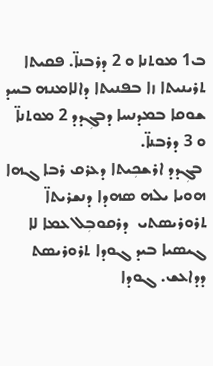ܒ1 ܡܘܬܢܐ ܘ 2 ܕܪܒܢܐ̈. ܦܩܝܬܐ ܬܪܝܢܝܬܐ ܙܐ ܒܦܢܝܬܐ ܕܐܠܐܡܢܗ ܒܚܕ ܫܘܩܐ ܒܡܕܢܚܐ ܕܒܓܼܕܕ 2 ܡܘܬܢܐ̈ ܘ 3 ܕܪܒܢܐ̈.
 ܒܓܼܕܕ ܐܪܫܟܼܝܬܐ ܕܥܪܩ ܪܒܐ ܓܗܐ ܗܘܝܐ ܝܠܗ ܣܗܕܐ ܕܢܫܪܝܬܐ̈ ܬܪܘܪܝܣܬܝ  ܕܪܩܘܒܼܠ ܥܡܐ ܠܐ ܓܝܣܝܐ ܒܝܕ ܓܘܕܐ ܬܪܘܪܝܣܬ ܕܕܐܥܫ. ܓܘܕܐ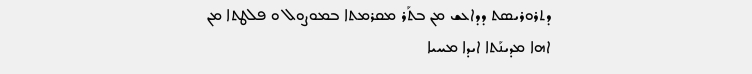ܕܬܪܘܪܝܣܬ ܕܕܐܥܫ ܡܢ ܒܬܰܪ ܡܩܪܡܬܐ ܒܡܘܨܘܠ ܘ ܦܠܛܬܐ ܡܢ ܐܗܐ ܡܕܝܢܰܬܐ ܐܝܕܐ ܡܚܝܐ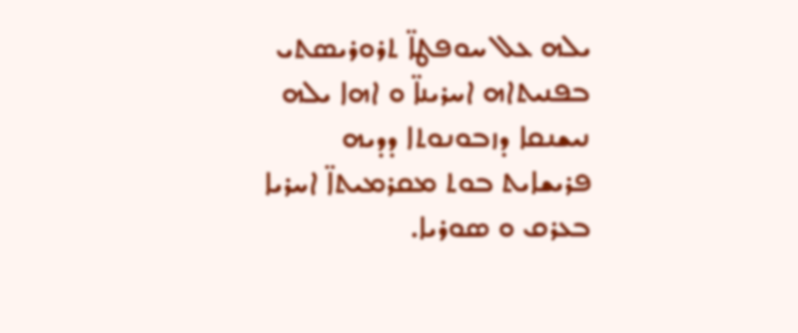ܝܠܗ ܥܠ ܚܘܦܛܐ̈ ܬܪܘܪܝܣܬܝ ܒܦܢܝܬܐܗ ܐܚܪܝܢܐ̈ ܘ ܐܗܐ ܝܠܗ ܢܝܫܢܩܐ ܕܙܒܘܢܘܬܐ ܕܕܝܗ ܦܪܝܫܐܝܬ ܒܘܬ ܡܩܪܡܝܬܐ̈ ܐܚܪܝܐ ܒܥܪܩ ܘ ܣܘܪܝܐ.